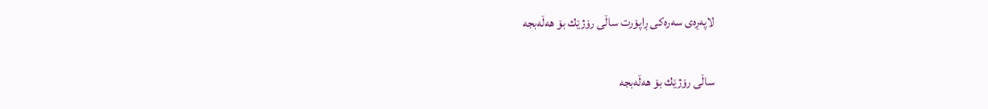لاپەڕەی سەرەکی ڕاپۆرت ساڵی‌ رۆژێك بۆ هه‌ڵه‌بجه‌

ساڵی‌ رۆژێك بۆ هه‌ڵه‌بجه‌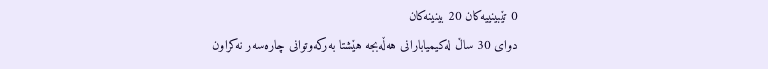0 تێبینییەکان 20 بینینەکان
دوای‌ 30 ساڵ له‌كیمیابارانی‌ هه‌ڵه‌بجه‌ هێشتا به‌ركه‌وتوانی‌ چاره‌سه‌ر نه‌كراون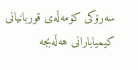سه‌رۆكی‌ كۆمه‌ڵه‌ی‌ قوربانیانی‌ كیمیابارانی‌ هه‌ڵه‌بجه‌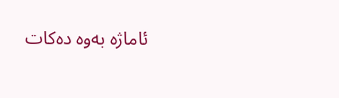ئاماژه‌ به‌وه‌ ده‌كات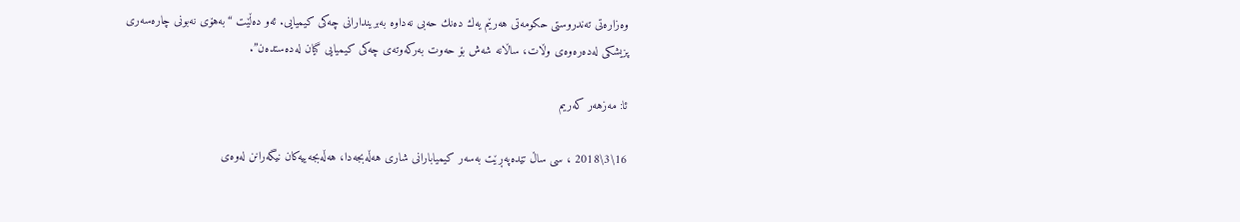وه‌زاره‌تی‌ ته‌ندروستی‌ حكومه‌تی‌ هه‌رێم یه‌ك ده‌نك حه‌بی‌ نه‌داوه‌ بە‌بریندارانی‌ چه‌كی‌ كیمیایی‌. ئه‌و ده‌ڵێت “به‌هۆی‌ نه‌بونی‌ چاره‌سه‌ری‌ پزیشكی‌ له‌ده‌ره‌وه‌ی وڵات، ساڵانه‌ شه‌ش بۆ حه‌وت به‌ركه‌وته‌ی‌ چه‌كی كیمیایی‌ گیان له‌ده‌ستده‌ن”.

ئا: مه‌زهه‌ر كه‌ریم

16\3\2018 ، سی‌ ساڵ تێده‌په‌ڕێت به‌سه‌ر كیمیابارانی‌ شاری‌ هه‌ڵه‌بجه‌دا، هه‌ڵه‌بجه‌ییه‌كان نیگه‌رانن له‌وه‌ی‌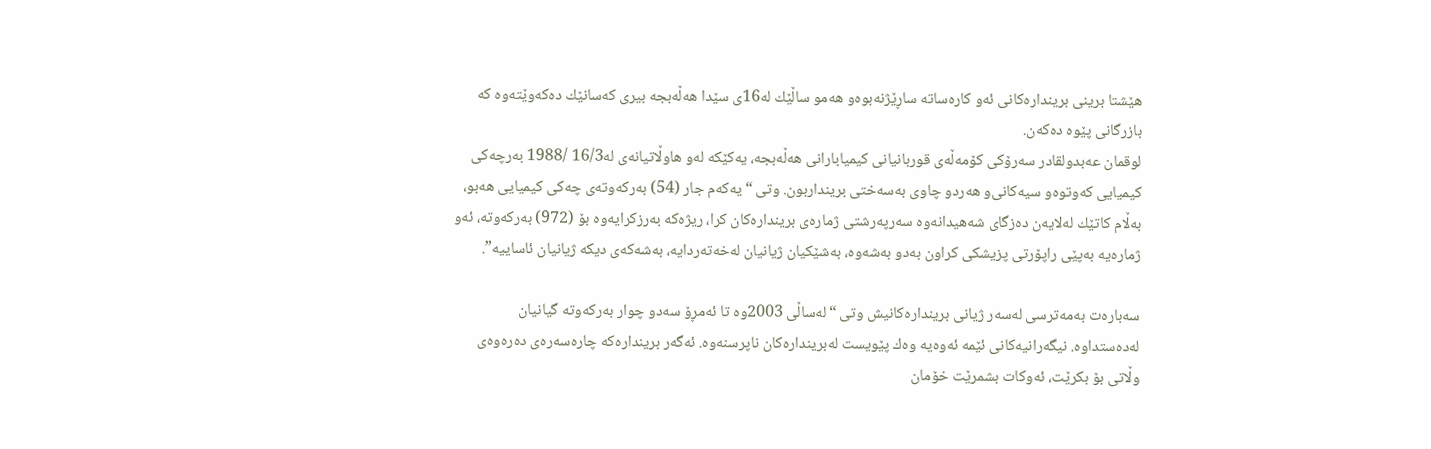هێشتا برینی‌ برینداره‌كانی‌ ئه‌و كاره‌ساته‌ ساڕێژنه‌بوه‌‌و هه‌مو ساڵێك له‌16ی‌ سێدا هه‌ڵه‌بجه‌ بیری‌ كه‌سانێك ده‌كه‌وێته‌وه‌ كه‌ بازرگانی‌ پێوه‌ ده‌كه‌ن.
لوقمان عه‌بدولقادر سه‌رۆكی‌ كۆمه‌ڵه‌ی‌ قوربانیانی‌ كیمیابارانی‌ هه‌ڵه‌بجه‌، یه‌كێكه‌ له‌و هاوڵاتیانه‌ی‌ له‌16/3 /1988 به‌رچه‌كی‌ كیمیایی‌ كه‌وتوه‌‌و سیه‌كانی‌‌و هه‌ردو چاوی‌ به‌سه‌ختی‌ برینداربون. وتی‌ “یه‌كه‌م جار (54) به‌ركه‌وته‌ی‌ چه‌كی‌ كیمیایی‌ هه‌بو، به‌ڵام كاتێك له‌لایه‌ن ده‌زگای شه‌هیدانه‌وه‌ سه‌رپه‌رشتی‌ ژماره‌ی برینداره‌كان كرا، ریژه‌كه‌ به‌رزكرایه‌وه‌ بۆ (972) به‌ركه‌وته‌، ئه‌و ژماره‌یه‌ به‌پێی‌ راپۆرتی‌ پزیشكی‌ كراون بە‌دو به‌شه‌وه‌، به‌شێكیان ژیانیان له‌خه‌ته‌ردایه‌، به‌شه‌كه‌ی‌ دیكه‌ ژیانیان ئاساییه‌”.

سه‌باره‌ت بە‌مه‌ترسی له‌سه‌ر ژیانی برینداره‌كانیش وتی “له‌ساڵی‌ 2003وه‌ تا ئه‌مڕۆ سه‌دو چوار به‌ركه‌وته‌ گیانیان له‌ده‌ستداوه‌. نیگه‌رانیه‌كانی‌ ئێمه‌ ئه‌وه‌یه‌ وه‌ك پێویست له‌برینداره‌كان ناپرسنه‌وه‌. ئه‌گه‌ر برینداره‌كه‌ چاره‌سه‌ره‌ی‌ ده‌ره‌وه‌ی‌ وڵاتی‌ بۆ بكرێت، ئه‌وكات بشمرێت خۆمان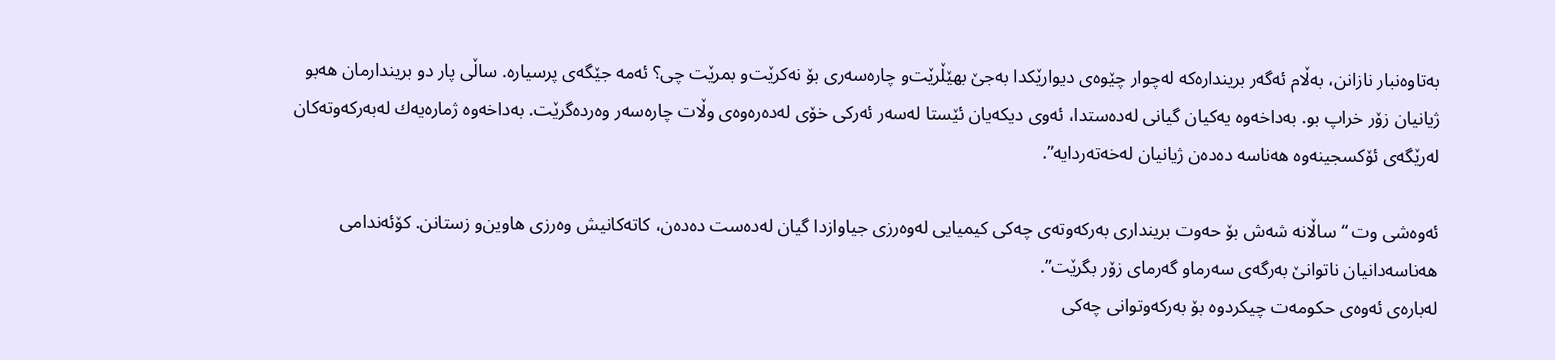به‌تاوه‌نبار نازانن، به‌ڵام ئه‌گه‌ر برینداره‌كه‌ له‌چوار چێوه‌ی‌ دیوارێكدا به‌جێ بهێڵرێت‌و چاره‌سه‌ری‌ بۆ نه‌كرێت‌و بمرێت چی‌؟ ئه‌مه‌ جێگه‌ی‌ پرسیاره‌. ساڵی‌ پار دو بریندارمان هه‌بو ژیانیان زۆر خراپ بو. به‌داخه‌وه‌ یه‌كیان گیانی‌ له‌ده‌ستدا، ئه‌وی‌ دیكه‌یان ئێستا له‌سه‌ر ئه‌ركی‌ خۆی‌ له‌ده‌ره‌وه‌ی‌ وڵات چاره‌سه‌ر وه‌رده‌گرێت. به‌داخه‌وه‌ ژماره‌یه‌ك له‌به‌ركه‌وته‌كان له‌رێگه‌ی‌ ئۆكسجینه‌وه‌ هه‌ناسه‌ ده‌ده‌ن ژیانیان له‌خه‌ته‌ردایه‌”.

ئه‌وه‌شی‌ وت “ساڵانه‌ شه‌ش بۆ حه‌وت برینداری‌ به‌ركه‌وته‌ی‌ چه‌كی‌ كیمیایی‌ له‌وه‌رزی‌ جیاوازدا گیان له‌ده‌ست ده‌ده‌ن، كاته‌كانیش وه‌رزی‌ هاوین‌و زستانن. كۆئه‌ندامی‌ هه‌ناسه‌دانیان ناتوانێ‌ به‌رگه‌ی‌ سه‌رماو گه‌رمای زۆر بگرێت”.
له‌باره‌ی‌ ئه‌وه‌ی‌ حكومه‌ت چیكردوه‌ بۆ به‌ركه‌وتوانی‌ چه‌كی‌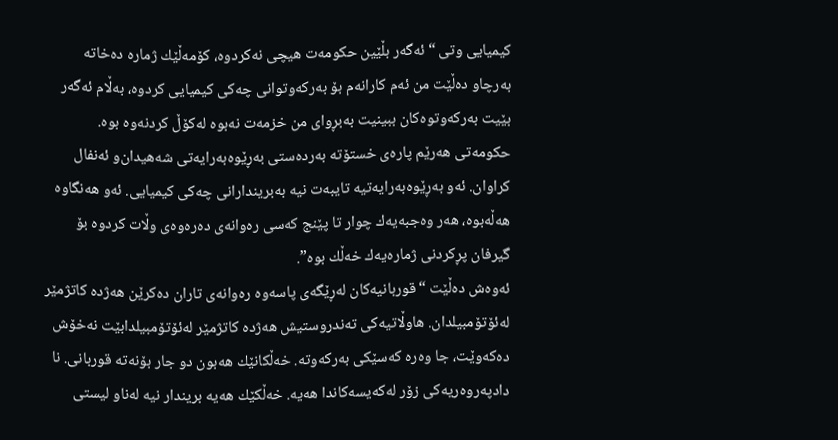كیمیایی‌ وتی‌ “ئه‌گه‌ر بڵێین حكومه‌ت هیچی‌ نه‌كردوه‌، كۆمه‌ڵێك ژماره‌ ده‌خاته‌ به‌رچاو ده‌ڵێت من ئه‌م كارانه‌م بۆ به‌ركه‌وتوانی‌ چه‌كی‌ كیمیایی‌ كردوه‌، به‌ڵام ئه‌گه‌ر بێیت به‌ركه‌وتوه‌كان ببینیت به‌بڕوای من خزمه‌ت نه‌بوه‌ له‌كۆڵ كردنه‌وه‌ بوه‌. حكومه‌تی‌ هه‌رێم پاره‌ی‌ خستۆته‌ به‌رده‌ستی‌ به‌ڕێوه‌به‌رایه‌تی‌ شه‌هیدان‌و ئه‌نفال كراوان. ئه‌و به‌ڕێوه‌به‌رایه‌تیه‌ تایبه‌ت نیه‌ به‌بریندارانی‌ چه‌كی‌ كیمیایی‌. ئه‌و هه‌نگاوه‌ هه‌ڵه‌بوه‌، هه‌ر وه‌جبه‌یه‌ك چوار تا پێنج كه‌سی‌ ره‌وانه‌ی‌ ده‌ره‌وه‌ی‌ وڵات كردوه‌ بۆ گیرفان پڕكردنی‌ ژماره‌یه‌ك خه‌ڵك بوه‌”.
ئه‌وه‌ش ده‌ڵێت “قوربانیه‌كان له‌ڕێگه‌ی‌ پاسه‌وه‌ ره‌وانه‌ی‌ تاران ده‌كرێن هه‌ژده‌ كاتژمێر له‌ئۆتۆمبیلدان. هاوڵاتیه‌كی‌ ته‌ندروستیش هه‌ژده‌ كاتژمێر له‌ئۆتۆمبیلدابێت نه‌خۆش ده‌كه‌وێت، جا وه‌ره‌ كه‌سێكی‌ به‌ركه‌وته‌. خه‌ڵكانێك هه‌بون دو جار بۆنه‌ته‌ قوربانی‌. نا دادپه‌روه‌ریه‌كی‌ زۆر له‌كه‌یسه‌كاندا هه‌یه‌. خه‌ڵكێك هه‌یه‌ بریندار نیه‌ له‌ناو لیستی‌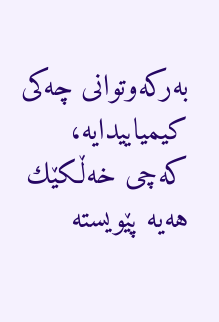به‌ركه‌وتوانی‌ چه‌كی‌ كیمیاییدایه‌، كه‌چی خه‌ڵكێك هه‌یه‌ پێویسته‌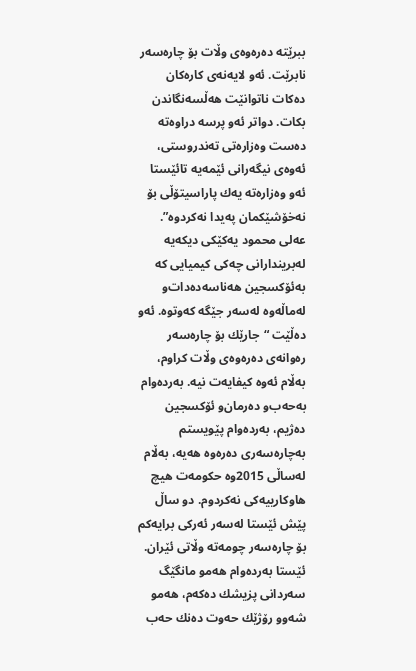ببرێته‌ ده‌ره‌وه‌ی‌ وڵات بۆ چاره‌سه‌ر نابرێت. ئه‌و لایه‌نه‌ی‌ كاره‌كان ده‌كات ناتوانێت هه‌ڵسه‌نگاندن بكات. دواتر ئه‌و پرسه‌ دراوه‌ته‌ ده‌ست وه‌زاره‌تی‌ ته‌ندروستی‌، ئه‌وه‌ی‌ نیگه‌رانی‌ ئێمه‌یه‌ تائێستا ئه‌و وه‌زاره‌ته‌ یه‌ك پاراسیتۆڵی‌ بۆ نه‌خۆشێكمان په‌یدا نه‌كردوه‌”.
عه‌لی‌ محمود یه‌كێكی‌ دیكه‌یه‌ له‌بریندارانی‌ چه‌كی‌ كیمیایی‌ كه‌ بە‌ئۆكسجین هه‌ناسه‌ده‌دات‌و له‌ماڵه‌وه‌ له‌سه‌ر جێگه‌ كه‌وتوه‌. ئه‌و ده‌ڵێت “جارێك بۆ چاره‌سه‌ر ره‌وانه‌ی‌ ده‌ره‌وه‌ی‌ وڵات كراوم، به‌ڵام ئه‌وه‌ كیفایه‌ت نیه‌. به‌رده‌وام به‌حه‌ب‌و ده‌رمان‌و ئۆكسجین ده‌ژیم، به‌رده‌وام پێویستم به‌چاره‌سه‌ری‌ ده‌ره‌وه‌ هه‌یه‌، به‌ڵام له‌ساڵی‌ 2015وه‌ حكومه‌ت هیچ هاوكارییه‌كی‌ نه‌كردوم. دو ساڵ پێش ئێستا له‌سه‌ر ئه‌ركی‌ برایه‌كم بۆ چاره‌سه‌ر چومه‌ته‌ وڵاتی‌ ئێران. ئێستا به‌رده‌وام هه‌مو مانگێگ سه‌ردانی‌ پزیشك ده‌كه‌م، هه‌مو شه‌و‌و رۆژێك حه‌وت ده‌نك حه‌ب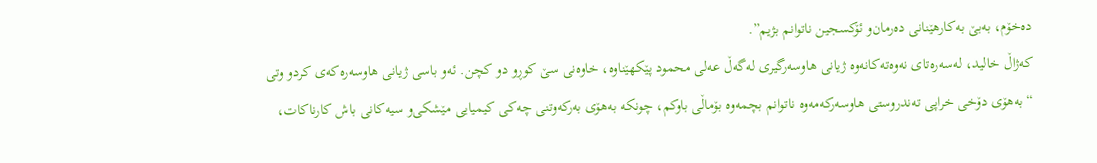ده‌خۆم، به‌بێ‌ به‌كارهێنانی‌ ده‌رمان‌و ئۆكسجین ناتوانم بژیم”.
كه‌ژاڵ خالید، له‌سه‌ره‌تای نه‌وه‌ته‌كانه‌وه‌ ژیانی‌ هاوسه‌رگیری‌ له‌گه‌ڵ عه‌لی‌ محمود پێكهێناوه‌، خاوه‌نی‌ سێ‌ كوڕو دو كچن. ئه‌و باسی‌ ژیانی‌ هاوسه‌ره‌كه‌ی‌ كرد‌و وتی “به‌هۆی‌ دۆخی‌ خراپی‌ ته‌ندروستی‌ هاوسه‌ركه‌مه‌وه‌ ناتوانم بچمه‌وه‌ بۆماڵی‌ باوكم، چونكه‌ به‌هۆی‌ به‌ركه‌وتنی‌ چه‌كی‌ كیمیایی‌ مێشكی‌‌و سیه‌كانی‌ باش كارناكات،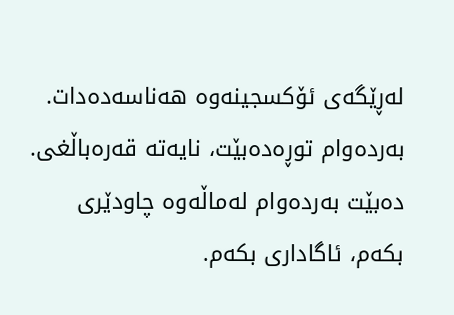له‌ڕێگه‌ی‌ ئۆكسجینه‌وه‌ هه‌ناسه‌ده‌دات. به‌رده‌وام توڕه‌ده‌بێت، نایه‌ته‌ قه‌ره‌باڵغی‌. ده‌بێت به‌رده‌وام له‌ماڵه‌وه‌ چاودێری‌ بكه‌م، ئاگاداری‌ بكه‌م.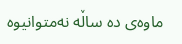ماوه‌ی‌ ده‌ ساڵه‌ نه‌متوانیوه‌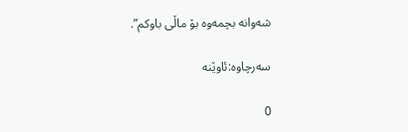شه‌وانه‌ بچمه‌وه‌ بۆ ماڵی‌ باوكم”.

سەرچاوە:ئاوێنە

0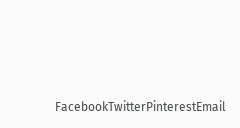FacebookTwitterPinterestEmail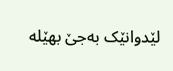لێدوانێک بەجێ بهێلە